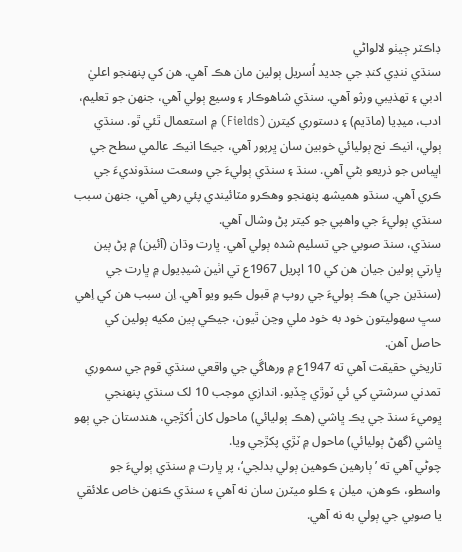ڊاڪٽر ڄيٺو لالواڻي
سنڌي ننڍي کنڊ جي جديد اُسريل ٻولين مان هڪ آهي. هن کي پنهنجو اعليٰ ادبي ۽ تهذيبي ورثو آهي. سنڌي شاهوڪار ۽ وسيع ٻولي آهي، جنهن جو تعليم، ادب، ميڊيا (ماڌيم) ۽ دستوري کيترن (Fields) ۾ استعمال ٿئي ٿو. سنڌي ٻولي، انيڪ نج ٻوليائي خوبين سان ڀرپور آهي، جيڪا انيڪ عالمي سطح جي اڀياس جو ذريعو بڻي آهي. سنڌ ۽ سنڌي ٻوليءَ جي وسعت سنڌونديءَ جي ڪري آهي. سنڌو هميشھ پنهنجو وهڪرو مٽائيندي پئي رهي آهي، جنهن سبب سنڌي ٻوليءَ جي واهپي جو کيتر پڻ وشال آهي.
سنڌي، سنڌ صوبي جي تسليم شده ٻولي آهي. ڀارت وڌان (آئين) ۾ پڻ ٻين ڀارتي ٻولين جيان هن کي 10 اپريل 1967ع تي اٺين شيڊيول ۾ ڀارت جي (سنڌين جي) هڪ ٻوليءَ جي روپ ۾ قبول ڪيو ويو آهي. اِن سبب هن کي اِهي سڀ سهوليتون خود به خود ملي وڃن ٿيون، جيڪي ٻين مکيه ٻولين کي حاصل آهن.
تاريخي حقيقت آهي ته 1947ع ۾ ورهاڱي جي واقعي سنڌي قوم جي سموري تمدني سرشتي کي ئي ٽوڙي ڇڏيو. اندازي موجب 10 لک سنڌي پنهنجي ڀوميءَ سنڌ جي يڪ ڀاشي (هڪ ٻوليائي) ماحول کان اُکڙجي، هندستان جي ٻهو ڀاشي (گهڻ ٻوليائي) ماحول ۾ ٽڙي پکڙجي ويا.
چوڻي آهي ته ’ٻارهين ڪوهين ٻولي بدلجي‘، پر ڀارت ۾ سنڌي ٻوليءَ جو واسطو، ڪوهن، ميلن ۽ ڪلو ميٽرن سان نه آهي ۽ سنڌي ڪنهن خاص علائقي يا صوبي جي ٻولي به نه آهي.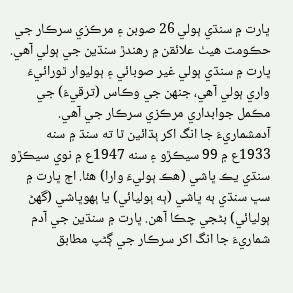ڀارت ۾ سنڌي ٻولي 26 صوبن ۽ مرڪزي سرڪار جي حڪومت هيٺ علائقن ۾ رهندڙ سنڌين جي ٻولي آهي. ڀارت ۾ سنڌي ٻولي غير صوبائي ۽ ٻوليوار ٿورائيءَ واري ٻولي آهي، جنهن جي وڪاس (ترقيءَ) جي مڪمل جوابداري مرڪزي سرڪار جي آهي.
آدمشماريءَ جا انگ اکر ٻڌائين ٿا ته سنڌ ۾ سنه 1933ع ۾ 99 سيڪڙو ۽ سنه 1947ع ۾ نوي سيڪڙو سنڌي يڪ ڀاشي (هڪ ٻوليءَ وارا) هئا. اڄ ڀارت ۾ سڀ سنڌي ٻه ڀاشي (ٻه ٻوليائي) يا ٻهوڀاشي (گهڻ ٻوليائي) بڻجي چڪا آهن. ڀارت ۾ سنڌين جي آدم شماريءَ جا انگ اکر سرڪار جي ڳڻپ مطابق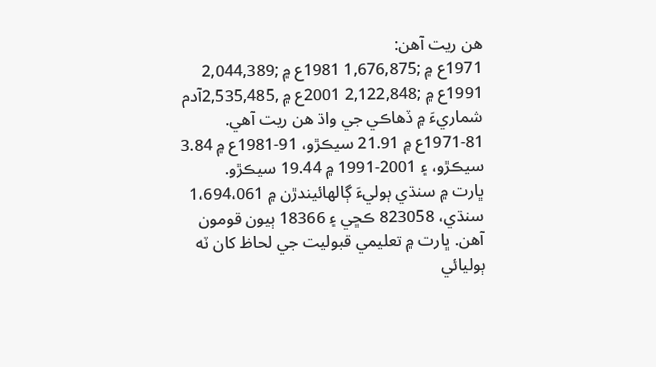هن ريت آهن:
1971ع ۾ ;1,676,875 1981ع ۾ ;2,044,389 1991ع ۾ ;2,122,848 2001ع ۾ ,2,535,485آدم شماريءَ ۾ ڏهاڪي جي واڌ هن ريت آهي. 81-1971ع ۾ 21.91 سيڪڙو، 91-1981ع ۾ 3.84 سيڪڙو، ۽ 2001-1991 ۾ 19.44 سيڪڙو.
ڀارت ۾ سنڌي ٻوليءَ ڳالهائيندڙن ۾ 1،694،061 سنڌي، 823058 ڪڇي ۽ 18366 ٻيون قومون آهن. ڀارت ۾ تعليمي قبوليت جي لحاظ کان ٽه ٻوليائي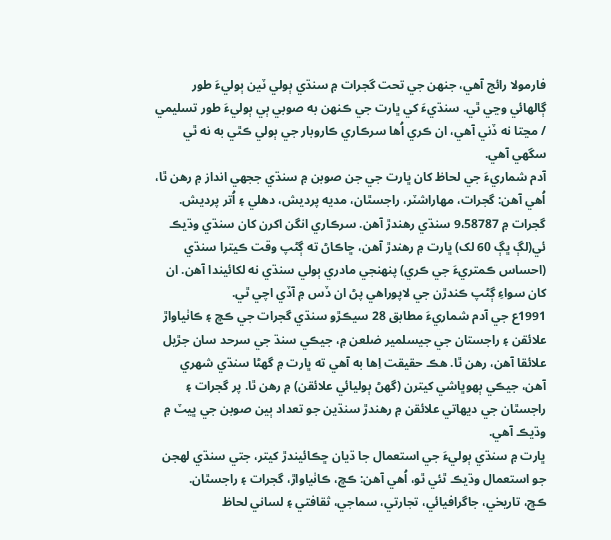فارمولا رائج آهي، جنهن جي تحت گجرات ۾ سنڌي ٻولي ٽين ٻوليءَ طور ڳالهائي وڃي ٿي. سنڌيءَ کي ڀارت جي ڪنهن به صوبي ٻي ٻوليءَ طور تسليمي / مڃتا نه ڏني آهي، ان ڪري اُها سرڪاري ڪاروبار جي ٻولي ڪٿي به نه ٿي سگهي آهي.
آدم شماريءَ جي لحاظ کان ڀارت جي جن صوبن ۾ سنڌي ججهي انداز ۾ رهن ٿا، اُهي آهن: گجرات، مهاراشٽر، راجسٿان، مديه پرديش، دهلي ۽ اُتر پرديش. گجرات ۾ 9،58787 سنڌي رهندڙ آهن. سرڪاري انگن اکرن کان سنڌي وڌيڪ ئي(لڳ ڀڳ 60 لک) ڀارت ۾ رهندڙ آهن، ڇاڪاڻ ته ڳڻپ وقت ڪيترا سنڌي (احساس ڪمتريءَ جي ڪري) پنهنجي مادري ٻولي سنڌي نه لکائيندا آهن. ان کان سواءِ ڳڻپ ڪندڙن جي لاپوراهي پڻ ان ڏس ۾ آڏي اچي ٿي.
1991ع جي آدم شماريءَ مطابق 28 سيڪڙو سنڌي گجرات جي ڪڇ ۽ ڪاٺياواڙ علائقن ۽ راجستان جي جيسلمير ضلعن ۾، جيڪي سنڌ جي سرحد سان جڙيل علائقا آهن، رهن ٿا. هڪ حقيقت اِها به آهي ته ڀارت ۾ گهڻا سنڌي شهري آهن، جيڪي ٻهوڀاشي کيترن (گهڻ ٻوليائي علائقن) ۾ رهن ٿا. پر گجرات ۽ راجسٿان جي ديهاتي علائقن ۾ رهندڙ سنڌين جو تعداد ٻين صوبن جي ڀيٽ ۾ وڌيڪ آهي.
ڀارت ۾ سنڌي ٻوليءَ جي استعمال جا ڌيان ڇڪائيندڙ کيتر، جتي سنڌي لهجن جو استعمال وڌيڪ ٿئي ٿو، اُهي آهن: ڪڇ، ڪاٺياواڙ، گجرات ۽ راجسٿان.
ڪڇ، تاريخي، جاگرافيائي، تجارتي، سماجي، ثقافتي ۽ لساني لحاظ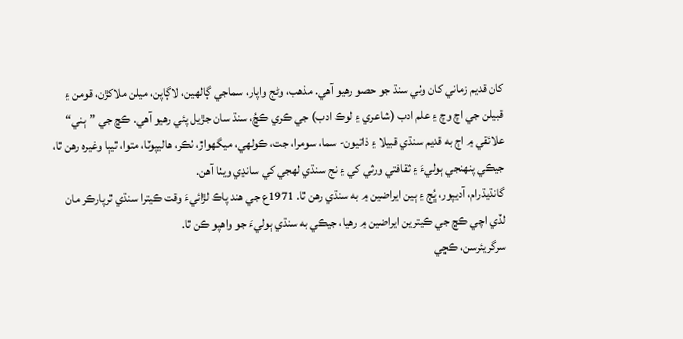کان قديم زماني کان وٺي سنڌ جو حصو رهيو آهي. مذهب، وڻج واپار، سماجي ڳالهين، لاڳاپن، ميلن ملاکڙن، قومن ۽ قبيلن جي اچ وچ ۽ علم ادب (شاعري ۽ لوڪ ادب) جي ڪري ڪڇُ، سنڌ سان جڙيل پئي رهيو آهي. ڪڇ جي ”ٻني“ علائقي ۾ اڄ به قديم سنڌي قبيلا ۽ ذاتيون- سما، سومرا، جت، ڪولهي، ميگهواڙ، ٺڪر، هاليپوٽا، متوا، ٿيٻا وغيره رهن ٿا، جيڪي پنهنجي ٻوليءَ ۽ ثقافتي ورثي کي ۽ نج سنڌي لهجي کي سانڍي ويٺا آهن.
گانڌيڌرام، آديپور، ڀُڄ ۽ ٻين ايراضين ۾ به سنڌي رهن ٿا. 1971ع جي هند پاڪ لڙائيءَ وقت ڪيترا سنڌي ٿرپارڪر مان لڏي اچي ڪڇ جي ڪيترين ايراضين ۾ رهيا، جيڪي به سنڌي ٻوليءَ جو واهپو ڪن ٿا.
سرگريئرسن، ڪڇي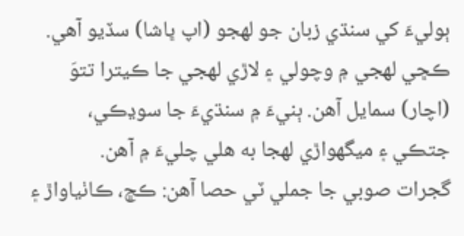ٻوليءَ کي سنڌي زبان جو لهجو (اپ ڀاشا) سڏيو آهي. ڪڇي لهجي ۾ وچولي ۽ لاڙي لهجي جا ڪيترا تتوَ (اچار) سمايل آهن. ٻنيءَ ۾ سنڌيءَ جا سوڍڪي، جتڪي ۽ ميگهواڙي لهجا به هلي چليءَ ۾ آهن.
گجرات صوبي جا جملي ٽي حصا آهن: ڪڇ، ڪاٺياواڙ ۽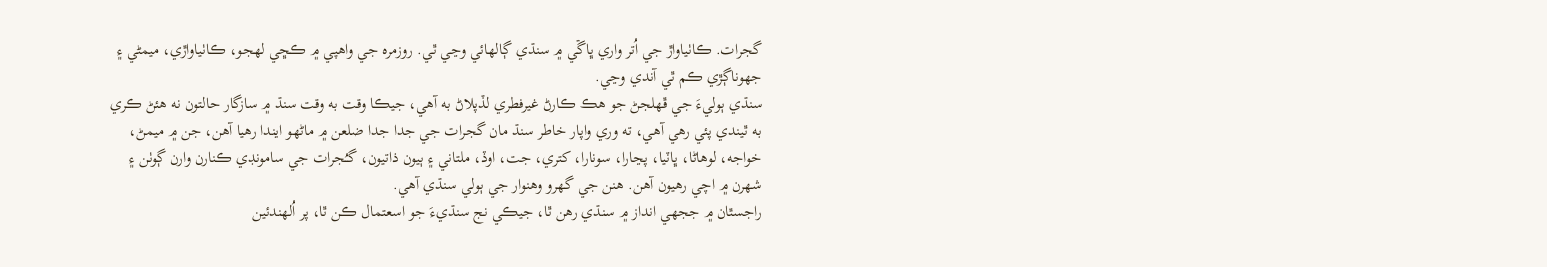گجرات. ڪاٺياواڙ جي اُتر واري ڀاڱي ۾ سنڌي ڳالهائي وڃي ٿي. روزمره جي واهپي ۾ ڪڇي لهجو، ڪاٺياواڙي، ميمڻي ۽ جهوناڳڙي ڪم ٿي آندي وڃي.
سنڌي ٻوليءَ جي ڦهلجڻ جو هڪ ڪارڻ غيرفطري لڏپلاڻ به آهي، جيڪا وقت به وقت سنڌ ۾ سازگار حالتون نه هئڻ ڪري به ٿيندي پئي رهي آهي، ته وري واپار خاطر سنڌ مان گجرات جي جدا جدا ضلعن ۾ ماڻهو ايندا رهيا آهن، جن ۾ ميمڻ، خواجه، لوهاڻا، ڀاٽيا، پڃارا، سونارا، کتري، جت، اوڏ، ملتاني ۽ ٻيون ذاتيون، گـُجرات جي سامونڊي ڪنارن وارن ڳوٺن ۽ شهرن ۾ اچي رهيون آهن. هنن جي گهرو وهنوار جي ٻولي سنڌي آهي.
راجسٿان ۾ ججهي انداز ۾ سنڌي رهن ٿا، جيڪي نج سنڌيءَ جو اسعتمال ڪن ٿا، پر اُلهندئين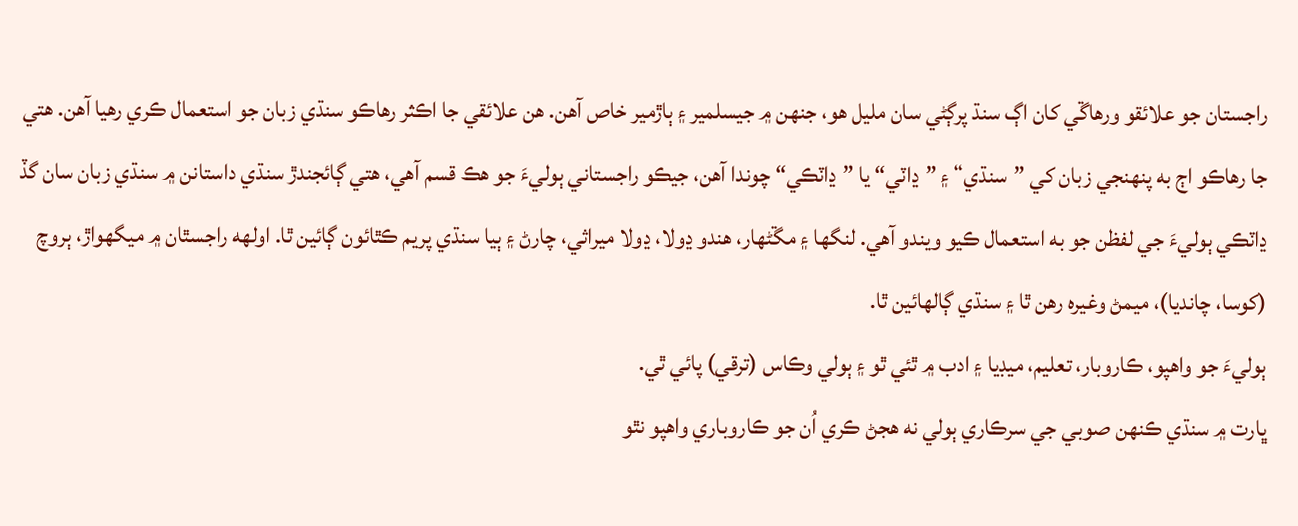راجستان جو علائقو ورهاڱي کان اڳ سنڌ پرڳڻي سان مليل هو، جنهن ۾ جيسلمير ۽ ٻاڙمير خاص آهن. هن علائقي جا اڪثر رهاڪو سنڌي زبان جو استعمال ڪري رهيا آهن. هتي جا رهاڪو اڄ به پنهنجي زبان کي ”سنڌي“ ۽ ”ڍاٽي“ يا ”ڍاٽڪي“ چوندا آهن، جيڪو راجستاني ٻوليءَ جو هڪ قسم آهي، هتي ڳائجندڙ سنڌي داستانن ۾ سنڌي زبان سان گڏ ڍاٽڪي ٻوليءَ جي لفظن جو به استعمال ڪيو ويندو آهي. لنگها ۽ مڱڻهار، هندو ڍولا، ڍولا ميراثي، چارڻ ۽ ٻيا سنڌي پريم ڪٿائون ڳائين ٿا. اولهه راجسٿان ۾ ميگهواڙ، ٻروچ (کوسا، چانديا)، ميمڻ وغيره رهن ٿا ۽ سنڌي ڳالهائين ٿا.
ٻوليءَ جو واهپو، ڪاروبار، تعليم، ميڊيا ۽ ادب ۾ ٿئي ٿو ۽ ٻولي وڪاس (ترقي) پائي ٿي.
ڀارت ۾ سنڌي ڪنهن صوبي جي سرڪاري ٻولي نه هجڻ ڪري اُن جو ڪاروباري واهپو نٿو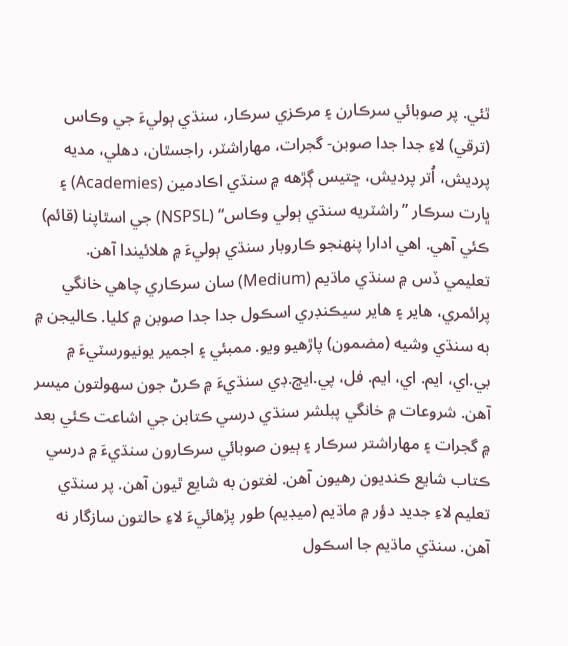ٿئي. پر صوبائي سرڪارن ۽ مرڪزي سرڪار، سنڌي ٻوليءَ جي وڪاس (ترقي) لاءِ جدا جدا صوبن- گجرات، مهاراشٽر، راجسٿان، دهلي، مديه پرديش، اُتر پرديش، ڇتيس ڳڙهه ۾ سنڌي اڪادمين (Academies) ۽ ڀارت سرڪار ”راشٽريه سنڌي ٻولي وڪاس“ (NSPSL) جي اسٿاپنا (قائم) ڪئي آهي. اهي ادارا پنهنجو ڪاروبار سنڌي ٻوليءَ ۾ هلائيندا آهن.
تعليمي ڏس ۾ سنڌي ماڌيم (Medium) سان سرڪاري چاهي خانگي پرائمري، هاير ۽ هاير سيڪنڊري اسڪول جدا جدا صوبن ۾ کليا. ڪاليجن ۾ به سنڌي وشيه (مضمون) پاڙهيو ويو. ممبئي ۽ اجمير يونيورسٽيءَ ۾ بي.اي، ايم. اي، ايم. فل، پي.ايڇ.ڊي سنڌيءَ ۾ ڪرڻ جون سهولتون ميسر آهن. شروعات ۾ خانگي پبلشر سنڌي درسي ڪتابن جي اشاعت ڪئي بعد ۾ گجرات ۽ مهاراشتر سرڪار ۽ ٻيون صوبائي سرڪارون سنڌيءَ ۾ درسي ڪتاب شايع ڪنديون رهيون آهن. لغتون به شايع ٿيون آهن. پر سنڌي تعليم لاءِ جديد دؤر ۾ ماڌيم (ميڊيم) طور پڙهائيءَ لاءِ حالتون سازگار نه آهن. سنڌي ماڌيم جا اسڪول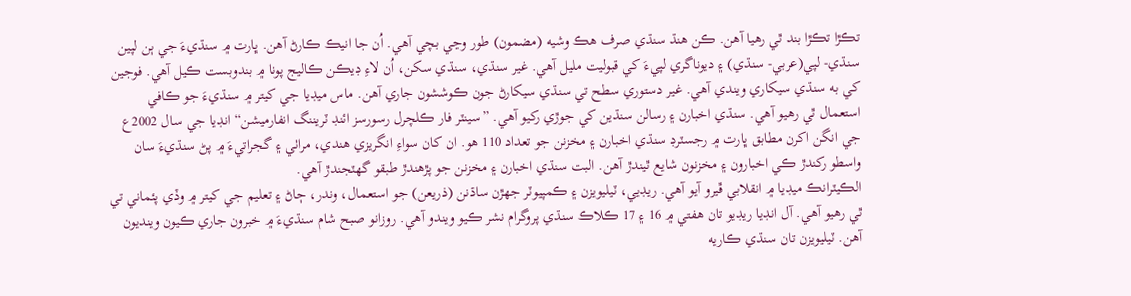تڪڙا تڪڙا بند ٿي رهيا آهن. ڪن هنڌ سنڌي صرف هڪ وشيه (مضمون) طور وڃي بچي آهي. اُن جا انيڪ ڪارڻ آهن. ڀارت ۾ سنڌيءَ جي ٻن لپين سنڌي- لپي(عربي- سنڌي) ۽ ديوناگري لپيءَ کي قبوليت مليل آهي. غير سنڌي، سنڌي سکن، اُن لاءِ ڊيڪن ڪاليج پونا ۾ بندوبست ڪيل آهي. فوجين کي به سنڌي سيکاري ويندي آهي. غير دستوري سطح تي سنڌي سيکارڻ جون ڪوششون جاري آهن. ماس ميڊيا جي کيتر ۾ سنڌيءَ جو ڪافي استعمال ٿي رهيو آهي. سنڌي اخبارن ۽ رسالن سنڌين کي جوڙي رکيو آهي. ”سينٽر فار ڪلچرل رسورسز ائنڊ ٽريننگ انفارميشن“ انڊيا جي سال 2002ع جي انگن اکرن مطابق ڀارت ۾ رجسٽرڊ سنڌي اخبارن ۽ مخزنن جو تعداد 110 هو. ان کان سواءِ انگريزي هندي، مراٺي ۽ گجراتيءَ ۾ پڻ سنڌيءَ سان واسطو رکندڙ ڪي اخبارون ۽ مخزنون شايع ٿيندڙ آهن. البت سنڌي اخبارن ۽ مخزنن جو پڙهندڙ طبقو گهٽجندڙ آهي.
الڪيٽرانڪ ميڊيا ۾ انقلابي ڦيرو آيو آهي. ريڊيي، ٽيليويزن ۽ ڪمپيوٽر جهڙن ساڌنن (ذريعن) جو استعمال، وندر، ڄاڻ ۽ تعليم جي کيتر ۾ وڏي پئماني تي ٿي رهيو آهي. آل انڊيا ريڊيو تان هفتي ۾ 16 ۽ 17 ڪلاڪ سنڌي پروگرام نشر ڪيو ويندو آهي. روزانو صبح شام سنڌيءَ ۾ خبرون جاري ڪيون وينديون آهن. ٽيليويزن تان سنڌي ڪاريه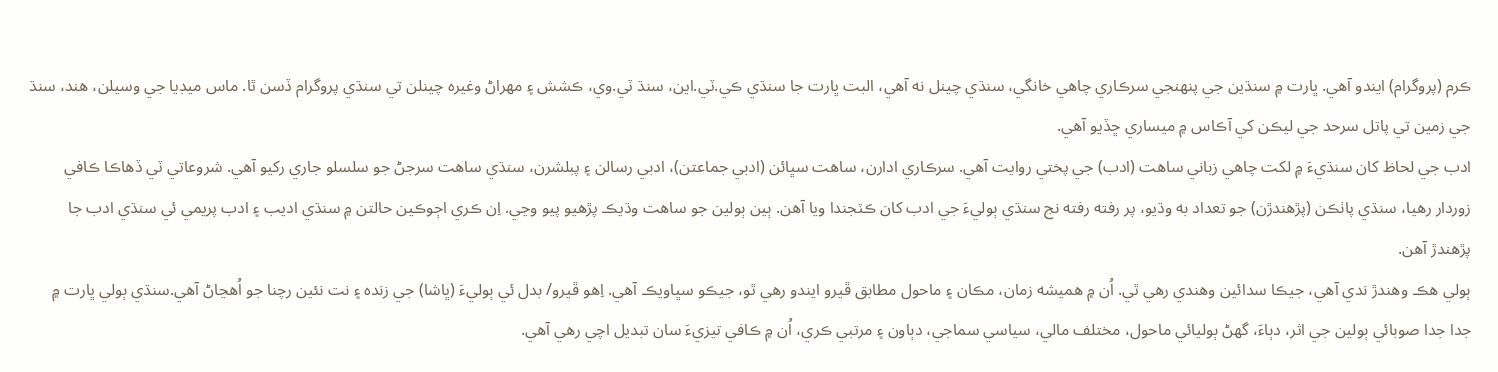ڪرم (پروگرام) ايندو آهي. ڀارت ۾ سنڌين جي پنهنجي سرڪاري چاهي خانگي، سنڌي چينل نه آهي، البت ڀارت جا سنڌي ڪي.ٽي.اين، سنڌ ٽي.وي، ڪشش ۽ مهراڻ وغيره چينلن تي سنڌي پروگرام ڏسن ٿا. ماس ميڊيا جي وسيلن، هند، سنڌ جي زمين تي پاتل سرحد جي ليڪن کي آڪاس ۾ ميساري ڇڏيو آهي.
ادب جي لحاظ کان سنڌيءَ ۾ لکت چاهي زباني ساهت (ادب) جي پختي روايت آهي. سرڪاري ادارن، ساهت سڀائن (ادبي جماعتن)، ادبي رسالن ۽ پبلشرن، سنڌي ساهت سرجڻ جو سلسلو جاري رکيو آهي. شروعاتي ٽي ڏهاڪا ڪافي زوردار رهيا، سنڌي پاٺڪن (پڙهندڙن) جو تعداد به وڌيو، پر رفته رفته نج سنڌي ٻوليءَ جي ادب کان ڪٽجندا ويا آهن. ٻين ٻولين جو ساهت وڌيڪ پڙهيو پيو وڃي. اِن ڪري اڄوڪين حالتن ۾ سنڌي اديب ۽ ادب پريمي ئي سنڌي ادب جا پڙهندڙ آهن.
ٻولي هڪ وهندڙ ندي آهي، جيڪا سدائين وهندي رهي ٿي. اُن ۾ هميشه زمان، مڪان ۽ ماحول مطابق ڦيرو ايندو رهي ٿو، جيڪو سڀاويڪ آهي. اِهو ڦيرو/ بدل ئي ٻوليءَ (ڀاشا) جي زنده ۽ نت نئين رچنا جو اُهڃاڻ آهي.سنڌي ٻولي ڀارت ۾ جدا جدا صوبائي ٻولين جي اثر، دٻاءَ، گهڻ ٻوليائي ماحول، مختلف مالي، سياسي سماجي، دٻاون ۽ مرتبي ڪري، اُن ۾ ڪافي تيزيءَ سان تبديل اچي رهي آهي.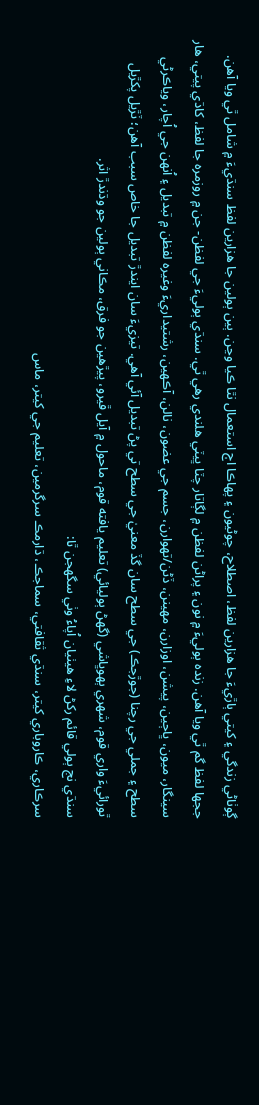ڳوٺاڻي زندگي ۽ کيتي ٻاڙيءَ جا هزارين لفظ، اصطلاح، چوڻيون ۽ پهاڪا اڄ استعمال نٿا ڪيا وڃن. ٻين ٻولين جا هزارين لفظ سنڌيءَ ۾ شامل ٿي ويا آهن. ججها لفظ گم ٿي ويا آهن. زنده ٻوليءَ ۾ نون ۽ پراڻن لفظن ۾ لڳاتار چٽا ڀيٽي هلندي رهي ٿي. سنڌي ٻوليءَ جي لفظن- جن ۾ روزمره جا لفظ، کاڌي پيتي، هار سينگار، ميون، ڀاڄين، پيشن، اوزارن، مهينن، ڏڻن/تهوارن، جسم جي عضون، نالن، آڪهين، رشتيداريءَ وغيره لفظن ۾ تبديل ۽ اُنهن جي اُچار، وياڪرڻي سطح ۽ جملي جي رچنا (جوڙجڪ) جي سطح سان گڏ معنيٰ جي سطح تي پڻ تبديل آئي آهي. تيزيءَ سان ايندڙ تبديل جا خاص سبب آهن؛ ٽڙيل پکڙيل ٿورائيءَ واري قوم، شهري ٻهوڀاشي (گهڻ ٻوليائي) تعليم يافته قوم، ماحول ۾ آيل ڦيرو، پيڙهين جو فرق، مڪاني ٻولين جو وڌندڙ اثر.
سنڌي نج ٻولي قائم رکڻ لاءِ هيٺيان اُپاءُ وٺي سگهجن ٿا:
سرڪاري، ڪاروباري کيتر، سنڌي ثقافتي، سماجڪ، ڌارمڪ سرگرمين، تعليم جي کيتر، ماس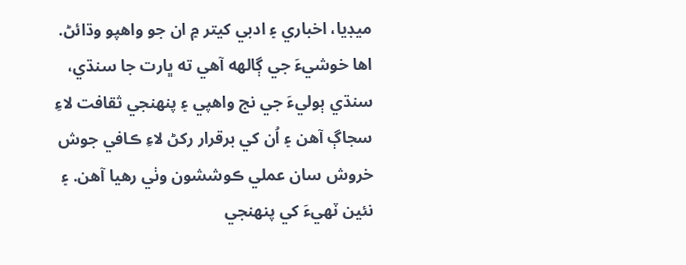ميڊيا، اخباري ۽ ادبي کيتر ۾ ان جو واهپو وڌائڻ.
اها خوشيءَ جي ڳالهه آهي ته ڀارت جا سنڌي، سنڌي ٻوليءَ جي نج واهپي ۽ پنهنجي ثقافت لاءِ سجاڳ آهن ۽ اُن کي برقرار رکڻ لاءِ ڪافي جوش خروش سان عملي ڪوششون وٺي رهيا آهن. ۽ نئين ٽهيءَ کي پنهنجي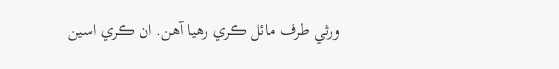ورثي طرف مائل ڪري رهيا آهن. ان ڪري اسين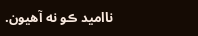نااميد ڪو نه آهيون.